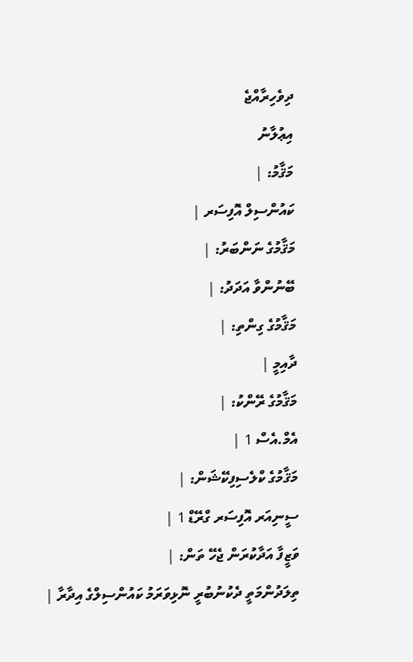ދިވެހިރާއްޖެ
އިޢުލާނު
މަޤާމު: |
ކައުންސިލް އޮފިސަރ |
މަޤާމުގެ ނަންބަރު: |
ބޭނުންވާ އަދަދު: |
މަޤާމުގެ ގިންތި: |
ދާއިމީ |
މަޤާމުގެ ރޭންކު: |
އެމް.އެސް 1 |
މަޤާމުގެ ކްލެސިފިކޭޝަން: |
ސީނިއަރ އޮފިސަރ ގްރޭޑް 1 |
ވަޒީފާ އަދާކުރަން ޖެހޭ ތަން: |
ތިލަދުންމަތީ ދެކުނުބުރީ ނޮޅިވަރަމު ކައުންސިލްގެ އިދާރާ |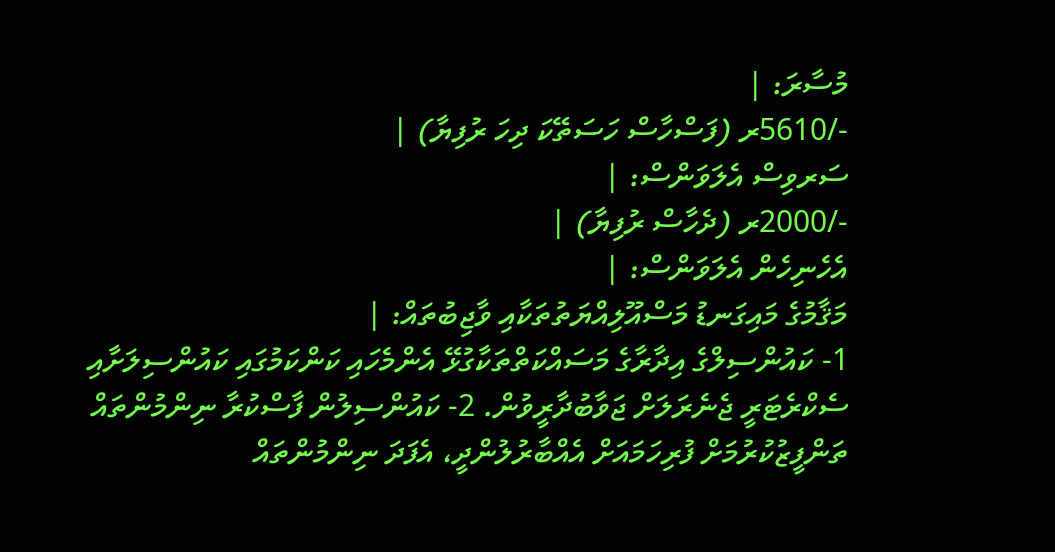މުސާރަ: |
-/5610ރ (ފަސްހާސް ހަސަތޭކަ ދިހަ ރުފިޔާ) |
ސަރވިސް އެލަވަންސް: |
-/2000ރ (ދެހާސް ރުފިޔާ) |
އެހެނިހެން އެލަވަންސް: |
މަޤާމުގެ މައިގަނޑު މަސްއޫލިއްޔަތުތަކާއި ވާޖިބުތައް: |
1- ކައުންސިލްގެ އިދާރާގެ މަސައްކަތްތަކާގުޅޭ އެންމެހައި ކަންކަމުގައި ކައުންސިލަށާއި ސެކްރެޓަރީ ޖެނެރަލަށް ޖަވާބުދާރީވުން. 2- ކައުންސިލުން ފާސްކުރާ ނިންމުންތައް ތަންފީޒުކުރުމަށް ފުރިހަމައަށް އެއްބާރުލުންދީ، އެފަދަ ނިންމުންތައް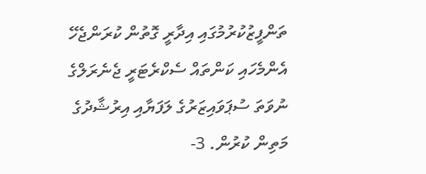ތަންފީޒުކުރުމުގައި އިދާރީ ގޮތުން ކުރަންޖެހޭ އެންމެހައި ކަންތައް ސެކްރެޓަރީ ޖެނެރަލްގެ ނުވަތަ ސުޕަވައިޒަރުގެ ލަފަޔާއި އިރުޝާދުގެ މަތިން ކުރުން. 3-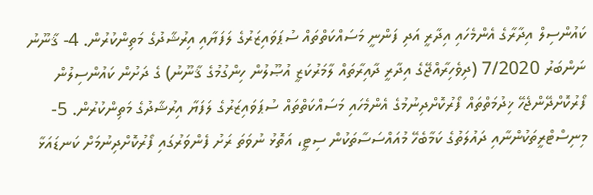ކައުންސިލް އިދާރާގެ އެންމެހައި އިދާރީ އަދި ފަންނީ މަސައްކަތްތައް ސުޕަވައިޒަރުގެ ލަފަޔާއި އިރުޝާދުގެ މަތިންކުރުން. 4- ޤާނޫނު ނަންބަރު 7/2020 (ދިވެހިރާއްޖޭގެ އިދާރީ ދާއިރާތައް ލާމަރުކަޒީ އުޞޫލުން ހިންގުމުގެ ޤާނޫނު) ގެ ދަށުން ކައުންސިލުން ފޯރުކޮށްދޭންޖެހޭ ޚިދުމަތްތައް ފޯރުކޮށްދިނުމުގެ އެންމެހައި މަސައްކަތްތައް ސުޕަވައިޒަރުގެ ލަފަޔާ އިރުޝާދުގެ މަތިންކުރުން. 5- މިނިސްޓްރީތަކުންނާއި ދައުލަތުގެ ކަމާބެހޭ މުއައްސަސާތަކުން ސިޓީ، އަތޮޅު ނުވަތަ ރަށު ފެންވަރުގައި ފޯރުކޮށްދިނުމަށް ކަނޑައަޅާ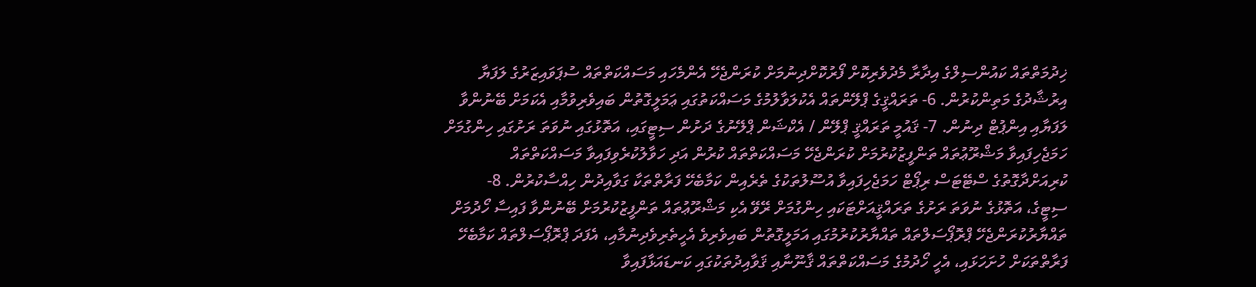ޚިދުމަތްތައް ކައުންސިލްގެ އިދާރާ މެދުވެރިކޮށް ފޯރުކޮށްދިނުމަށް ކުރަންޖެހޭ އެންމެހައި މަސައްކަތްތައް ސުޕަވައިޒަރުގެ ލަފަޔާ އިރުޝާދުގެ މަތިންކުރުން. 6- ތަރައްޤީގެ ޕްލޭންތައް އެކުލަވާލުމުގެ މަސައްކަތުގައި ޢަމަލީގޮތުން ބައިވެރިވުމާއި އެކަމަށް ބޭނުންވާ ލަފަޔާއި އިންޕުޓް ދިނުން. 7- ޤައުމީ ތަރައްޤީ ޕްލޭން / އެކްޝަން ޕްލޭނުގެ ދަށުން ސިޓީގައި، އަތޮޅުގައި ނުވަތަ ރަށުގައި ހިންގުމަށް ހަމަޖެހިފައިވާ މަޝްރޫޢުތައް ތަންފީޒުކުރުމަށް ކުރަންޖެހޭ މަސައްކަތްތައް ކުރުން އަދި ހަވާލުކުރެވިފައިވާ މަސައްކަތްތައް ކުރިއަށްދާގޮތުގެ ސްޓޭޓަސް ރިޕޯޓް ހަމަޖެހިފައިވާ އުސޫލުތަކުގެ ތެރެއިން ކަމާބެހޭ ފަރާތްތަކާ ގަވާއިދުން ހިއްސާކުރުން. 8- ސިޓީގެ، އަތޮޅުގެ ނުވަތަ ރަށުގެ ތަރައްޤީއަށްޓަކައި ހިންގުމަށް ރޭވޭ އެކި މަޝްރޫޢުތައް ތަންފީޒުކުރުމަށް ބޭނުންވާ ފައިސާ ހޯދުމަށް ތައްޔާރުކުރަންޖެހޭ ޕްރޮޕޯސަލްތައް ތައްޔާރުކުރުމުގައި އަމަލީގޮތުން ބައިވެރިވެ އެހީތެރިވެދިނުމާއި، އެފަދަ ޕްރޮޕޯސަލްތައް ކަމާބެހޭ ފަރާތްތަކަށް ހުށަހަޅައި، އެހީ ހޯދުމުގެ މަސައްކަތްތައް ޤާނޫނާއި ޤަވާއިދުތަކުގައި ކަނޑައަޅާފައިވާ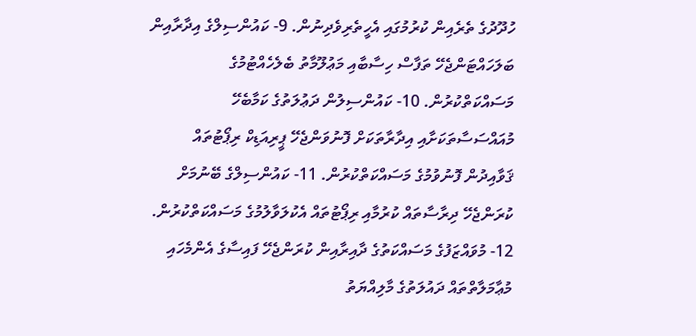ހުދޫދުގެ ތެރެއިން ކުރުމުގައި އެހީތެރިވެދިނުން. 9- ކައުންސިލްގެ އިދާރާއިން ބަލަހައްޓަންޖެހޭ ތަފާސް ހިސާބާއި މަޢުލޫމާތު ބެލެހެއްޓުމުގެ މަސައްކަތްކުރުން. 10- ކައުންސިލުން ދަޢުލަތުގެ ކަމާބެހޭ މުއައްސަސާތަކަށާއި އިދާރާތަކަށް ފޮނުވަންޖެހޭ ޕީރިއަޑިކް ރިޕޯޓުތައް ޤަވާއިދުން ފޮނުވުމުގެ މަސައްކަތްކުރުން. 11- ކައުންސިލްގެ ބޭނުމަށް ކުރަންޖެހޭ ދިރާސާތައް ކުރުމާއި ރިޕޯޓުތައް އެކުލަވާލުމުގެ މަސައްކަތްކުރުން. 12- މުވައްޒަފުގެ މަސައްކަތުގެ ދާއިރާއިން ކުރަންޖެހޭ ފައިސާގެ އެންމެހައި މުޢާމަލާތްތައް ދައުލަތުގެ މާލިއްޔަތު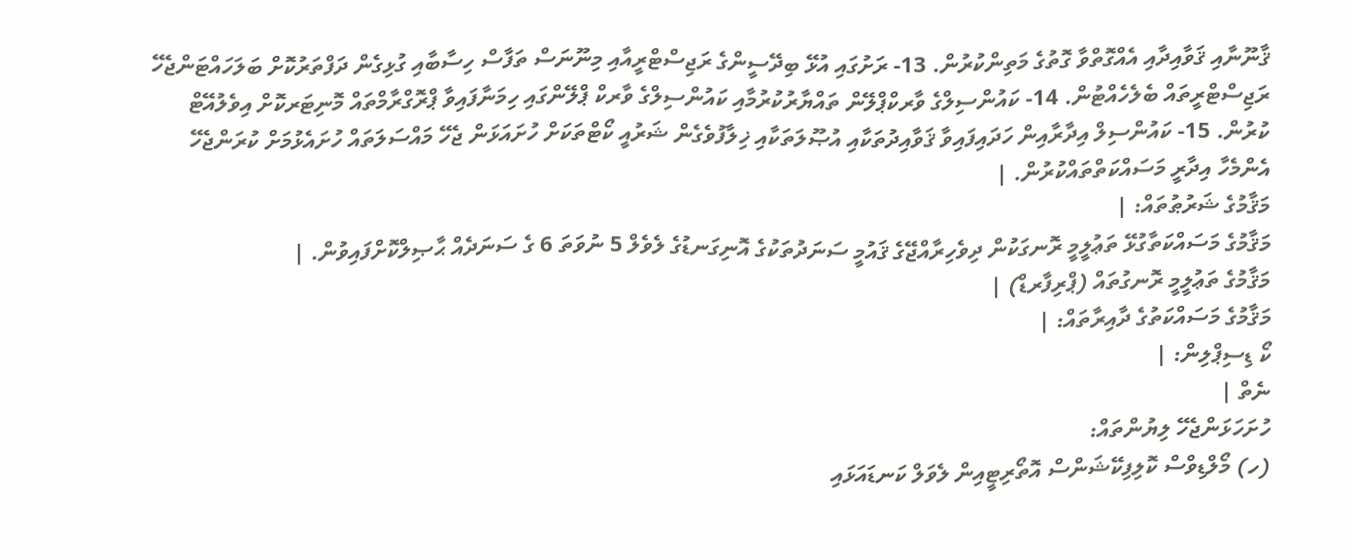ޤާނޫނާއި ޤަވާއިދާއި އެއްގޮތްވާ ގޮތުގެ މަތިންކުރުން. 13- ރަށުގައި އުޅޭ ބިދޭސީންގެ ރަޖިސްޓްރީއާއި މިނޫނަސް ތަފާސް ހިސާބާއި ގުޅިގެން ދަފްތަރުކޮށް ބަލަހައްޓަންޖެހޭ ރަޖިސްޓްރީތައް ބެލެހެއްޓުން. 14- ކައުންސިލްގެ ވާރކްޕްލޭން ތައްޔާރުކުރުމާއި ކައުންސިލްގެ ވާރކް ޕްލޭންގައި ހިމަނާފައިވާ ޕްރޮގްރާމްތައް މޮނިޓަރކޮށް އިވެލުއޭޓް ކުރުން. 15- ކައުންސިލް އިދާރާއިން ހަދައިފައިވާ ޤަވާއިދުތަކާއި އުޞޫލަތަކާއި ޚިލާފުވެގެން ޝަރުއީ ކޯޓްތަކަށް ހުށައަޅަން ޖެހޭ މައްސަލަތައް ހުށައެޅުމަށް ކުރަންޖެހޭ އެންމެހާ އިދާރީ މަސައްކަތްތައްކުރުން. |
މަޤާމުގެ ޝަރުޠުތައް: |
މަޤާމުގެ މަސައްކަތާގުޅޭ ތަޢުލީމީ ރޮނގަކުން ދިވެހިރާއްޖޭގެ ޤައުމީ ސަނަދުތަކުގެ އޮނިގަނޑުގެ ލެވެލް 5 ނުވަތަ 6 ގެ ސަނަދެއް ޙާޞިލްކޮށްފައިވުން. |
މަޤާމުގެ ތަޢުލީމީ ރޮނގުތައް (ޕްރިފާރޑް) |
މަޤާމުގެ މަސައްކަތުގެ ދާއިރާތައް: |
ކޯ ޑިސިޕްލިން: |
ނެތް |
ހުށަހަޅަންޖެހޭ ލިޔުންތައް:
(ހ) މޯލްޑިވްސް ކޮލިފިކޭޝަންސް އޮތޯރިޓީއިން ލެވަލް ކަނޑައަޅައި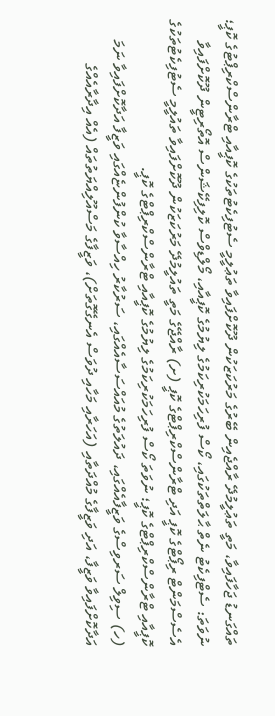ތައްގަނޑު ޖަހާފައިވާ، މަތީ ތަޢުލީމުދޭ ރާއްޖެއިން ބޭރުގެ މަރުކަޒަކުން ދޫކޮށްފައިވާ ތަޢުލީމީ ސެޓުފިކެޓުތަކުގެ ކޮޕީއާއި ޓްރާންސްކްރިޕްޓުގެ ކޮޕީ؛ ނުވަތަ: ސެޓްފިކެޓު ނެތް ޙާލަތްތަކުގައި، ކޯސް ފުރިހަމަކުރިކަމުގެ ލިޔުމުގެ ކޮޕީއާއި، މޯލްޑިވްސް ކޮލިފިކޭޝަންސް އޮތޯރިޓީން ދޫކޮށްފައިވާ އެސެސްމަންޓް ރިޕޯޓްގެ ކޮޕީ އަދި ޓްރާންސްކްރިޕްޓްގެ ކޮޕީ (ށ) ރާއްޖޭގެ މަތީ ތައުލީމުދޭ މަރުކަޒަކުން ދޫކޮށްފައިވާ ތައުލީމީ ސެޓުފިކެޓުތަކުގެ ކޮޕީއާއި ޓްރާންސްކްރިޕްޓްގެ ކޮޕީ؛ ނުވަތަ ކޯސް ފުރިހަމަކުރިކަމުގެ ލިޔުމުގެ ކޮޕީއާއި ޓްރާންސްކްރިޕްޓްގެ ކޮޕީ.
(ހ) ސިވިލް ސަރވިސްގެ ވަޒީފާއެއްގައި، ދައުލަތުގެ މުއައްސަސާއެއްގައި، ސަރުކާރު ހިއްސާވާ ކުންފުންޏެއްގައި ވަޒީފާ އަދާކޮށްފައިވާ ނަމަ އަދާކޮށްފައިވާ ވަޒީފާ، އަދި ވަޒީފާގެ މުއްދަތާއި (އަހަރާއި މަހާއި ދުވަސް އެނގޭގޮތަށް)، ވަޒީފާގެ މަސްއޫލިއްޔަތުތައް (އެއް އިދާރާއެއްގެ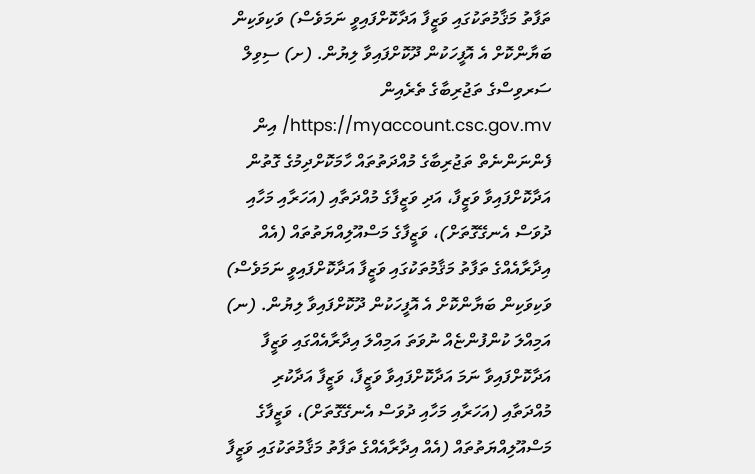ތަފާތު މަޤާމުތަކުގައި ވަޒީފާ އަދާކޮށްފައިވީ ނަމަވެސް) ވަކިވަކިން ބަޔާންކޮށް އެ އޮފީހަކުން ދޫކޮށްފައިވާ ލިޔުން. (ށ) ސިވިލް ސަރވިސްގެ ތަޖުރިބާގެ ތެރެއިން https://myaccount.csc.gov.mv/ އިން ފެންނަންނެތް ތަޖުރިބާގެ މުއްދަތުތައް ހާމަކޮށްދިމުގެ ގޮތުން އަދާކޮށްފައިވާ ވަޒީފާ، އަދި ވަޒީފާގެ މުއްދަތާއި (އަހަރާއި މަހާއި ދުވަސް އެނގޭގޮތަށް)، ވަޒީފާގެ މަސްއޫލިއްޔަތުތައް (އެއް އިދާރާއެއްގެ ތަފާތު މަޤާމުތަކުގައި ވަޒީފާ އަދާކޮށްފައިވީ ނަމަވެސް) ވަކިވަކިން ބަޔާންކޮށް އެ އޮފީހަކުން ދޫކޮށްފައިވާ ލިޔުން. (ނ) އަމިއްލަ ކުންފުންޏެއް ނުވަތަ އަމިއްލަ އިދާރާއެއްގައި ވަޒީފާ އަދާކޮށްފައިވާ ނަމަ އަދާކޮށްފައިވާ ވަޒީފާ، ވަޒީފާ އަދާކުރި މުއްދަތާއި (އަހަރާއި މަހާއި ދުވަސް އެނގޭގޮތަށް)، ވަޒީފާގެ މަސްއޫލިއްޔަތުތައް (އެއް އިދާރާއެއްގެ ތަފާތު މަޤާމުތަކުގައި ވަޒީފާ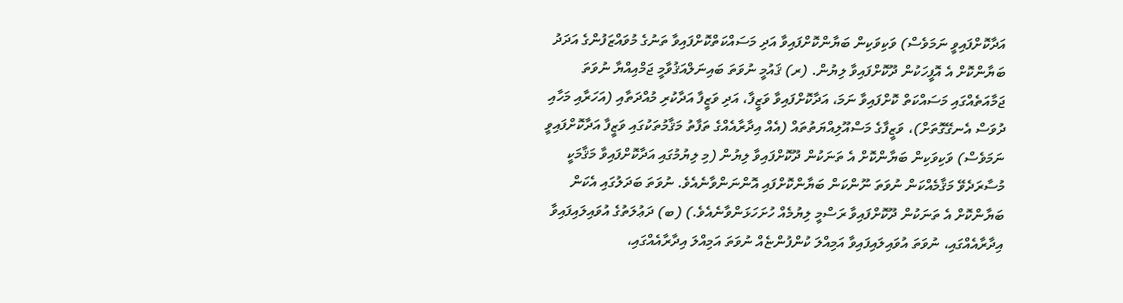އަދާކޮށްފައިވީ ނަމަވެސް) ވަކިވަކިން ބަޔާންކޮށްފައިވާ އަދި މަސައްކަތްކޮށްފައިވާ ތަނުގެ މުވައްޒަފުންގެ އަދަދު ބަޔާންކޮށް އެ އޮފީހަކުން ދޫކޮށްފައިވާ ލިޔުން. (ރ) ޤައުމީ ނުވަތަ ބައިނަލްއަޤުވާމީ ޖަމްއިއްޔާ ނުވަތަ ޖަމާއަތެއްގައި މަސައްކަތް ކޮށްފައިވާ ނަމަ، އަދާކޮށްފައިވާ ވަޒީފާ، އަދި ވަޒީފާ އަދާކުރި މުއްދަތާއި (އަހަރާއި މަހާއި ދުވަސް އެނގޭގޮތަށް)، ވަޒީފާގެ މަސްއޫލިއްޔަތުތައް (އެއް އިދާރާއެއްގެ ތަފާތު މަޤާމުތަކުގައި ވަޒީފާ އަދާކޮށްފައިވީ ނަމަވެސް) ވަކިވަކިން ބަޔާންކޮށް އެ ތަނަކުން ދޫކޮށްފައިވާ ލިޔުން (މި ލިޔުމުގައި އަދާކޮށްފައިވާ މަޤާމަކީ މުސާރަދެވޭ މަޤާމެއްކަން ނުވަތަ ނޫންކަން ބަޔާންކޮށްފައި އޮންނަންވާނެއެވެ. ނުވަތަ ބަދަލުގައި އެކަން ބަޔާންކޮށް އެ ތަނަކުން ދޫކޮށްފައިވާ ރަސްމީ ލިޔުމެއް ހުށަހަޅަންވާނެއެވެ.) (ބ) ދަޢުލަތުގެ އުވައިލައިފައިވާ އިދާރާއެއްގައި، ނުވަތަ އުވައިލައިފައިވާ އަމިއްލަ ކުންފުންޏެއް ނުވަތަ އަމިއްލަ އިދާރާއެއްގައި،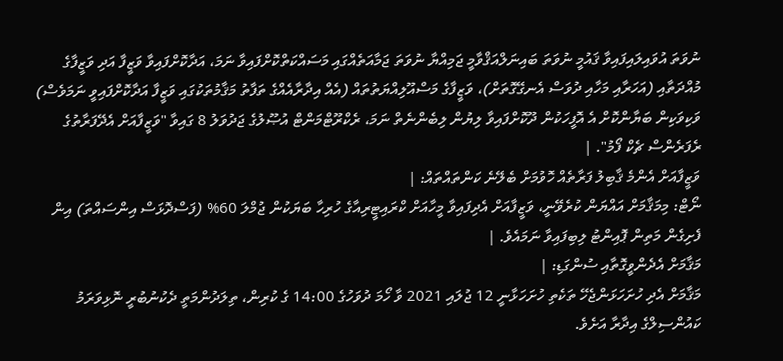ނުވަތަ އުވައިލައިފައިވާ ޤައުމީ ނުވަތަ ބައިނަލްއަޤްވާމީ ޖަމިއްޔާ ނުވަތަ ޖަމާއަތެއްގައި މަސައްކަތްކޮށްފައިވާ ނަމަ، އަދާކޮށްފައިވާ ވަޒީފާ އަދި ވަޒީފާގެ މުއްދަތާއި (އަހަރާއި މަހާއި ދުވަސް އެނގޭގޮތަށް)، ވަޒީފާގެ މަސްއޫލިއްޔަތުތައް (އެއް އިދާރާއެއްގެ ތަފާތު މަޤާމުތަކުގައި ވަޒީފާ އަދާކޮށްފައިވީ ނަމަވެސް) ވަކިވަކިން ބަޔާންކޮށް އެ އޮފީހަކުން ދޫކޮށްފައިވާ ލިޔުން ލިބެންނެތް ނަމަ، ރެކްރޫޓްމަންޓް އުޞޫލުގެ ޖަދުވަލު 8 ގައިވާ "ވަޒީފާއަށް އެދޭފަރާތުގެ ރެފަރެންސް ޗެކް ފޯމު". |
ވަޒީފާއަށް އެންމެ ޤާބިލު ފަރާތެއް ހޮވުމަށް ބެލޭނެ ކަންތައްތައް: |
ނޯޓް: މިމަޤާމަށް އައްޔަން ކުރެވޭނީ، ވަޒީފާއަށް އެދިފައިވާ މީހާއަށް ކްރައިޓީރިއާގެ ހުރިހާ ބަޔަކުން ޖުމްލަ 60% (ފަސްދޮޅަސް އިންސައްތަ) އިން ފެށިގެން މަތިން ޕޮއިންޓު ލިބިފައިވާ ނަމައެވެ. |
މަޤާމަށް އެދެންވީގޮތާއި ސުންގަޑި: |
މަޤާމަށް އެދި ހުށަހަޅަންޖެހޭ ތަކެތި ހުށަހަޅާނީ 12 ޖުލައި 2021 ވާ ހޯމަ ދުވަހުގެ 14:00 ގެ ކުރިން، ތިލަދުންމަތީ ދެކުނުބުރީ ނޮޅިވަރަމު ކައުންސިލްގެ އިދާރާ އަށެވެ.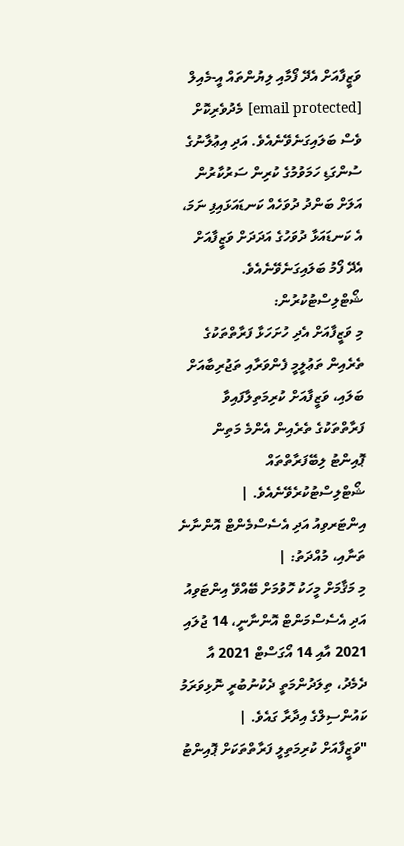ވަޒީފާއަށް އެދޭ ފޯމާއި ލިޔުންތައް އީ-މެއިލް [email protected] މެދުވެރިކޮށް ވެސް ބަލައިގަނެވޭނެއެވެ. އަދި އިޢުލާނުގެ ސުންގަޑި ހަމަވުމުގެ ކުރިން ސަރުކާރުން އަލަށް ބަންދު ދުވަހެއް ކަނޑައަޅައިފި ނަމަ، އެ ކަނޑައަޅާ ދުވަހުގެ އަދަދަށް ވަޒީފާއަށް އެދޭ ފޯމު ބަލައިގަނެވޭނެއެވެ.
ޝޯޓްލިސްޓުކުރުން:
މި ވަޒީފާއަށް އެދި ހުށަހަޅާ ފަރާތްތަކުގެ ތެރެއިން ތަޢުލީމީ ފެންވަރާއި ތަޖުރިބާއަށް ބަލައި، ވަޒީފާއަށް ކުރިމަތިލާފައިވާ ފަރާތްތަކުގެ ތެރެއިން އެންމެ މަތިން ޕޮއިންޓު ލިބޭފަރާތްތައް ޝޯޓްލިސްޓުކުރެވޭނެއެވެ. |
އިންޓަރވިއު އަދި އެސެސްމެންޓް އޮންނާނެ ތަނާއި، މުއްދަތު: |
މި މަޤާމަށް މީހަކު ހޮވުމަށް ބޭއްވޭ އިންޓަވިއު އަދި އެސެސްމަންޓް އޮންނާނީ، 14 ޖުލައި 2021 އާއި 14 އޯގަސްޓް 2021 އާ ދެމެދު، ތިލަދުންމަތީ ދެކުނުބުރީ ނޮޅިވަރަމު ކައުންސިލްގެ އިދާރާ ގައެވެ. |
"ވަޒީފާއަށް ކުރިމަތިލީ ފަރާތްތަކަށް ޕޮއިންޓު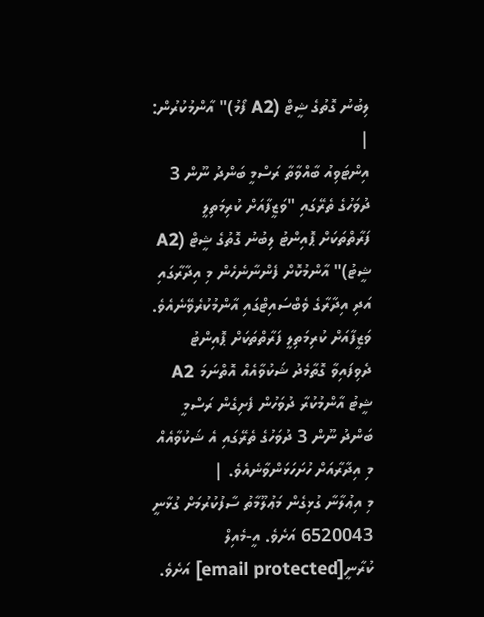ލިބުނު ގޮތުގެ ޝީޓް (A2 ފޯމު)" އާންމުކުރުން: |
އިންޓަވިއު ބާއްވާތާ ރަސްމީ ބަންދު ނޫން 3 ދުވަހުގެ ތެރޭގައި "ވަޒީފާއަށް ކުރިމަތިލީ ފަރާތްތަކަށް ޕޮއިންޓު ލިބުނު ގޮތުގެ ޝީޓް (A2 ޝީޓު)" އާންމުކޮށް ފެންނާނެހެން މި އިދާރާގައި އަދި އިދާރާގެ ވެބްސައިޓްގައި އާންމުކުރެވޭނެއެވެ. ވަޒީފާއަށް ކުރިމަތިލީ ފަރާތްތަކަށް ޕޮއިންޓު ދެވިފައިވާ ގޮތާމެދު ޝަކުވާއެއް އޮތްނަމަ A2 ޝީޓު އާންމުކުރާ ދުވަހުން ފެށިގެން ރަސްމީ ބަންދު ނޫން 3 ދުވަހުގެ ތެރޭގައި އެ ޝަކުވާއެއް މި އިދާރާއަށް ހުށަހަޅަންވާނެއެވެ. |
މި އިޢުލާނާ ގުޅިގެން މަޢުލޫމާތު ސާފުކުރުމަށް ގުޅާނީ 6520043 އަށެވެ. އީ-މެއިލް ކުރާނީ[email protected] އަށެވެ.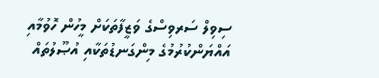ސިވިލް ސަރވިސްގެ ވަޒީފާތަކަށް މީހުން ހޮވުމާއި އައްޔަންކުރުމުގެ މިންގަނޑުތަކާއި އުޞޫލުތައް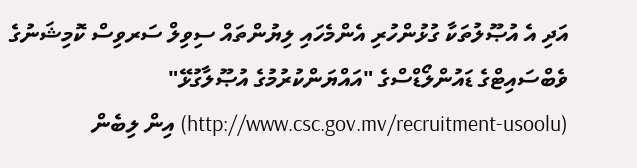އަދި އެ އުޞޫލުތަކާ ގުޅުންހުރި އެންމެހައި ލިޔުންތައް ސިވިލް ސަރވިސް ކޮމިޝަނުގެ ވެބްސައިޓްގެ ޑައުންލޯޑްސްގެ "އައްޔަންކުރުމުގެ އުޞޫލާގުޅޭ" (http://www.csc.gov.mv/recruitment-usoolu) އިން ލިބެން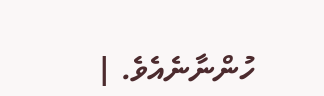ހުންނާނެއެވެ. |